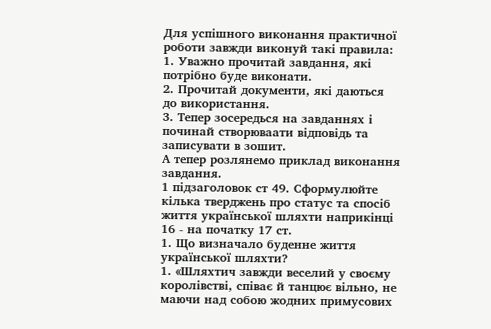Для успішного виконання практичної роботи завжди виконуй такі правила:
1. Уважно прочитай завдання, які потрібно буде виконати.
2. Прочитай документи, які даються до використання.
3. Тепер зосередься на завданнях і починай створюваати відповідь та записувати в зошит.
А тепер розлянемо приклад виконання завдання.
1 підзаголовок ст 49. Сформулюйте кілька тверджень про статус та спосіб життя української шляхти наприкінці 16 - на початку 17 ст.
1. Що визначало буденне життя української шляхти?
1. «Шляхтич завжди веселий у своєму королівстві, співає й танцює вільно, не маючи над собою жодних примусових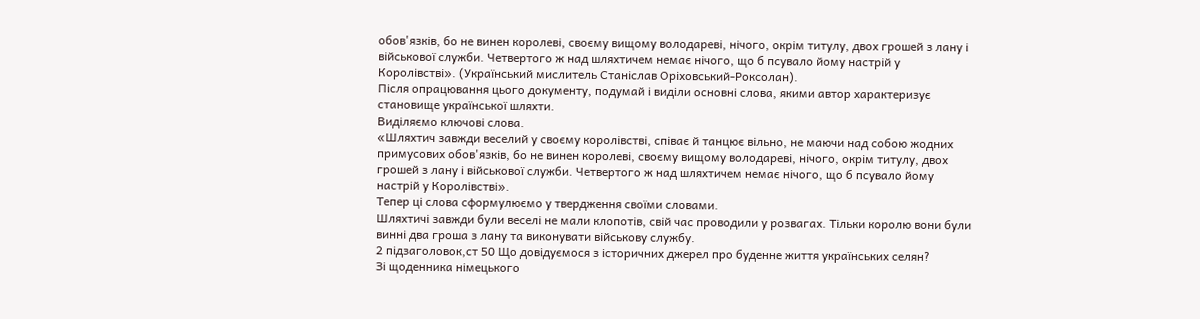обов'язків, бо не винен королеві, своєму вищому володареві, нічого, окрім титулу, двох грошей з лану і військової служби. Четвертого ж над шляхтичем немає нічого, що б псувало йому настрій у Королівстві». (Український мислитель Станіслав Оріховський-Роксолан).
Після опрацювання цього документу, подумай і виділи основні слова, якими автор характеризує становище української шляхти.
Виділяємо ключові слова.
«Шляхтич завжди веселий у своєму королівстві, співає й танцює вільно, не маючи над собою жодних примусових обов'язків, бо не винен королеві, своєму вищому володареві, нічого, окрім титулу, двох грошей з лану і військової служби. Четвертого ж над шляхтичем немає нічого, що б псувало йому настрій у Королівстві».
Тепер ці слова сформулюємо у твердження своїми словами.
Шляхтичі завжди були веселі не мали клопотів, свій час проводили у розвагах. Тільки королю вони були винні два гроша з лану та виконувати військову службу.
2 підзаголовок,ст 50 Що довідуємося з історичних джерел про буденне життя українських селян?
Зі щоденника німецького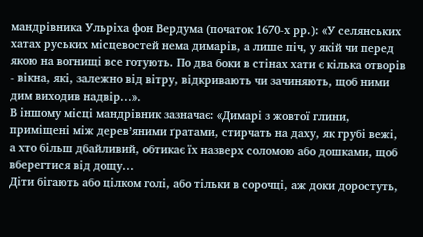мандрівника Ульріха фон Вердума (початок 1670-х рр.): «У селянських хатах руських місцевостей нема димарів, а лише піч, у якій чи перед якою на вогнищі все готують. По два боки в стінах хати є кілька отворів - вікна, які, залежно від вітру, відкривають чи зачиняють, щоб ними дим виходив надвір...».
В іншому місці мандрівник зазначає: «Димарі з жовтої глини, приміщені між дерев’яними ґратами, стирчать на даху, як грубі вежі, а хто більш дбайливий, обтикає їх назверх соломою або дошками, щоб вберегтися від дощу...
Діти бігають або цілком голі, або тільки в сорочці, аж доки доростуть,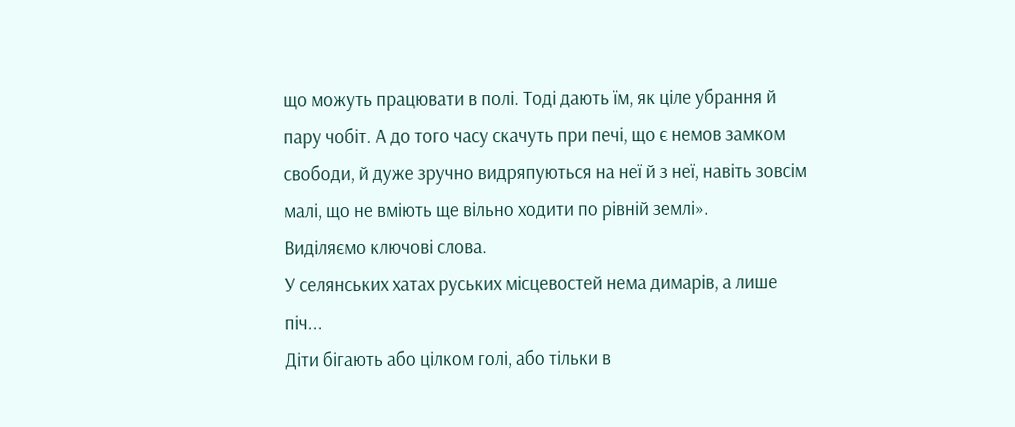що можуть працювати в полі. Тоді дають їм, як ціле убрання й пару чобіт. А до того часу скачуть при печі, що є немов замком свободи, й дуже зручно видряпуються на неї й з неї, навіть зовсім малі, що не вміють ще вільно ходити по рівній землі».
Виділяємо ключові слова.
У селянських хатах руських місцевостей нема димарів, а лише піч...
Діти бігають або цілком голі, або тільки в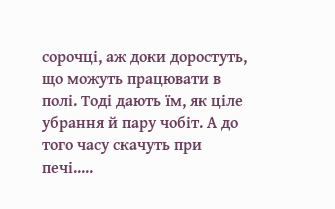сорочці, аж доки доростуть, що можуть працювати в полі. Тоді дають їм, як ціле убрання й пару чобіт. А до того часу скачуть при печі.....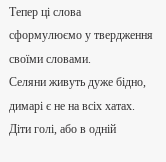Тепер ці слова сформулюємо у твердження своїми словами.
Селяни живуть дуже бідно, димарі є не на всіх хатах. Діти голі, або в одній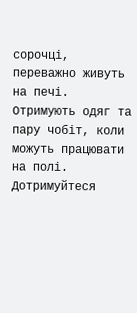сорочці, переважно живуть на печі. Отримують одяг та пару чобіт, коли можуть працювати на полі.
Дотримуйтеся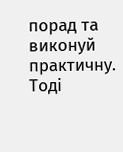порад та виконуй практичну. Тоді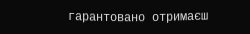гарантовано отримаєш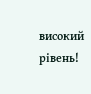високий рівень!